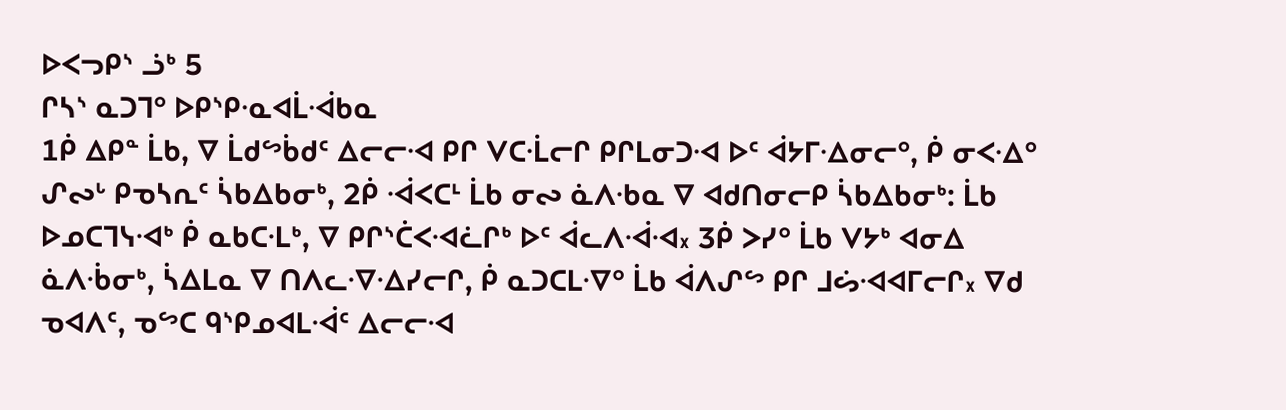ᐅᐸᓓᑭᔅ ᓘᒃ 5
ᒋᓴᔅ ᓇᑐᒣᐤ ᐅᑭᔅᑭᓋᐊᒫᐙᑲᓇ
1ᑮ ᐃᑭᓐ ᒫᑲ, ᐁ ᒫᑯᔥᑳᑯᑦ ᐃᓕᓕᐗ ᑭᒋ ᐯᑕᒸᓕᒋ ᑭᒋᒪᓂᑐᐗ ᐅᑦ ᐋᔭᒥᐎᓂᓕᐤ, ᑮ ᓂᐸᐎᐤ ᔑᔓᒡ ᑭᓀᓴᕆᑦ ᓵᑲᐃᑲᓂᒃ, 2ᑮ ᐙᐸᑕᒻ ᒫᑲ ᓂᔓ ᓈᐱᑾᓇ ᐁ ᐊᑯᑎᓂᓕᑭ ᓵᑲᐃᑲᓂᒃ: ᒫᑲ ᐅᓄᑕᒣᓭᐗᒃ ᑮ ᓇᑲᑕᒶᒃ, ᐁ ᑭᒋᔅᑖᐸᐗᓛᒋᒃ ᐅᑦ ᐋᓚᐱᐙᐗ᙮ 3ᑮ ᐳᓯᐤ ᒫᑲ ᐯᔭᒃ ᐊᓂᐃ ᓈᐱᒀᓂᒃ, ᓵᐃᒪᓇ ᐁ ᑎᐱᓚᐌᐎᓯᓕᒋ, ᑮ ᓇᑐᑕᒪᐌᐤ ᒫᑲ ᐋᐱᔑᔥ ᑭᒋ ᒧᔖᐗᐊᒥᓕᒋ᙮ ᐁᑯ ᓀᐊᐱᑦ, ᓀᔥᑕ ᑫᔅᑭᓄᐊᒪᐙᑦ ᐃᓕᓕᐗ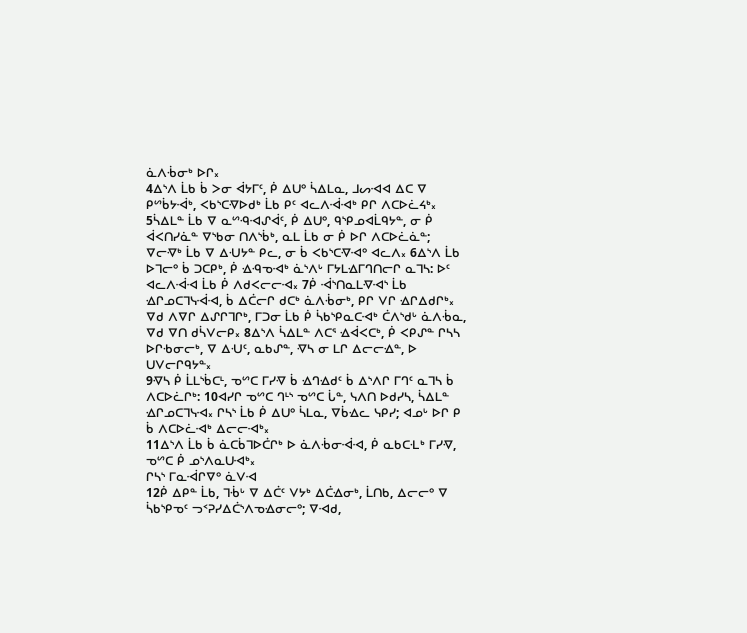ᓈᐱᒀᓂᒃ ᐅᒋ᙮
4ᐃᔅᐱ ᒫᑲ ᑳ ᐳᓂ ᐋᔭᒥᑦ, ᑮ ᐃᑌᐤ ᓵᐃᒪᓇ, ᒧᔕᐗᐊ ᐃᑕ ᐁ ᑭᔥᑳᔭᐙᒃ, ᐸᑲᔅᑕᐌᐅᑯᒃ ᒫᑲ ᑭᑦ ᐊᓚᐱᐙᐗᒃ ᑭᒋ ᐱᑕᐅᓛᔦᒃ᙮
5ᓵᐃᒪᓐ ᒫᑲ ᐁ ᓇᔥᑴᐗᔑᐋᑦ, ᑮ ᐃᑌᐤ, ᑫᔅᑭᓄᐊᒫᑫᔭᓐ, ᓂ ᑮ ᐋᐸᑎᓯᓈᓐ ᐁᔅᑲᓂ ᑎᐱᔅᑳᒃ, ᓇᒪ ᒫᑲ ᓂ ᑮ ᐅᒋ ᐱᑕᐅᓛᓈᓐ; ᐁᓕᐌᒃ ᒫᑲ ᐁ ᐃᑗᔭᓐ ᑭᓚ, ᓂ ᑳ ᐸᑲᔅᑕᐌᐗᐤ ᐊᓚᐱ᙮ 6ᐃᔅᐱ ᒫᑲ ᐅᒣᓕᐤ ᑳ ᑐᑕᑭᒃ, ᑮ ᐎᑴᓀᐗᒃ ᓈᔅᐱᒡ ᒥᔭᒪᐎᒥᒉᑎᓕᒋ ᓇᒣᓴ: ᐅᑦ ᐊᓚᐱᐙᐗ ᒫᑲ ᑮ ᐱᑯᐸᓕᓕᐗ᙮ 7ᑮ ᐙᔅᑎᓇᒪᐌᐗᔅ ᒫᑲ ᐎᒋᓄᑕᒣᓭᐙᐗ, ᑳ ᐃᑖᓕᒋ ᑯᑕᒃ ᓈᐱᒀᓂᒃ, ᑭᒋ ᐯᒋ ᐎᒋᐃᑯᒋᒃ᙮ ᐁᑯ ᐱᐁᒋ ᐃᔑᒋᒣᒋᒃ, ᒥᑐᓂ ᒫᑲ ᑮ ᓵᑲᔅᑭᓇᑕᐗᒃ ᑖᐱᔅᑯᒡ ᓈᐱᒀᓇ, ᐁᑯ ᐁᑎ ᑯᓵᐯᓕᑭ᙮ 8ᐃᔅᐱ ᓵᐃᒪᓐ ᐱᑕᕐ ᐎᐋᐸᑕᒃ, ᑮ ᐸᑭᔑᓐ ᒋᓴᓴ ᐅᒋᑾᓂᓕᒃ, ᐁ ᐃᑗᑦ, ᓇᑲᔑᓐ, ᐌᓴ ᓂ ᒪᒋ ᐃᓕᓕᐎᓐ, ᐅ ᑌᐯᓕᒋᑫᔭᓐ᙮
9ᐌᓴ ᑮ ᒫᒪᔅᑳᑕᒻ, ᓀᔥᑕ ᒥᓯᐌ ᑳ ᐎᒉᐎᑯᑦ ᑳ ᐃᔅᐱᒋ ᒥᒉᑦ ᓇᒣᓴ ᑳ ᐱᑕᐅᓛᒋᒃ: 10ᐊᓯᒋ ᓀᔥᑕ ᒉᒻᔅ ᓀᔥᑕ ᒑᓐ, ᓭᐱᑎ ᐅᑯᓯᓴ, ᓵᐃᒪᓐ ᐎᒋᓄᑕᒣᓭᐗ᙮ ᒋᓴᔅ ᒫᑲ ᑮ ᐃᑌᐤ ᓵᒪᓇ, ᐁᑳᐎᓚ ᓭᑭᓯ; ᐊᓄᒡ ᐅᒋ ᑭ ᑳ ᐱᑕᐅᓛᐗᒃ ᐃᓕᓕᐗᒃ᙮
11ᐃᔅᐱ ᒫᑲ ᑳ ᓈᑕᑳᒣᐅᑖᒋᒃ ᐅ ᓈᐱᒀᓂᐙᐗ, ᑮ ᓇᑲᑕᒶᒃ ᒥᓯᐌ, ᓀᔥᑕ ᑮ ᓄᔅᐱᓇᑌᐗᒃ᙮
ᒋᓴᔅ ᒥᓇᐙᒋᐁᐤ ᓈᐯᐗ
12ᑮ ᐃᑭᓐ ᒫᑲ, ᒣᒀᒡ ᐁ ᐃᑖᑦ ᐯᔭᒃ ᐃᑖᐎᓂᒃ, ᒫᑎᑲ, ᐃᓕᓕᐤ ᐁ ᓵᑲᔅᑭᓀᑦ ᓓᑉᕈᓯᐃᑖᔅᐱᓀᐎᓂᓕᐤ; ᐁᐗᑯ,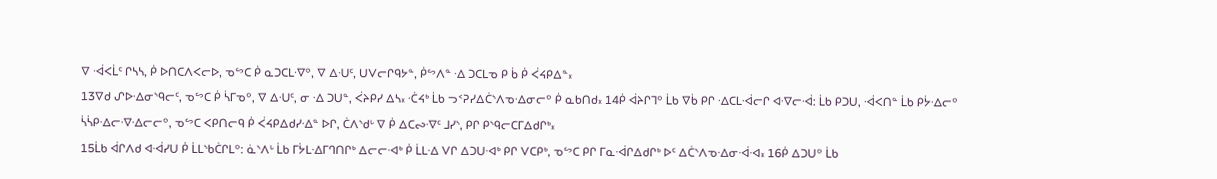ᐁ ᐙᐸᒫᑦ ᒋᓴᓴ, ᑮ ᐅᑎᑕᐱᐸᓕᐅ, ᓀᔥᑕ ᑮ ᓇᑐᑕᒪᐌᐤ, ᐁ ᐃᑗᑦ, ᑌᐯᓕᒋᑫᔭᓐ, ᑮᔥᐱᓐ ᐎ ᑐᑕᒪᓀ ᑭ ᑳ ᑮ ᐹᔦᑭᐃᓐ᙮
13ᐁᑯ ᔑᐅᐎᓂᔅᑫᓕᑦ, ᓀᔥᑕ ᑮ ᓵᒥᓀᐤ, ᐁ ᐃᑗᑦ, ᓂ ᐎ ᑐᑌᓐ, ᐹᔨᑭᓯ ᐃᓴ᙮ ᑣᔦᒃ ᒫᑲ ᓓᑉᕈᓯᐃᑖᔅᐱᓀᐎᓂᓕᐤ ᑮ ᓇᑲᑎᑯ᙮ 14ᑮ ᐋᔨᒋᒣᐤ ᒫᑲ ᐁᑳ ᑭᒋ ᐎᑕᒪᐙᓕᒋ ᐊᐌᓕᐙ: ᒫᑲ ᑭᑐᑌ, ᐙᐸᑎᓐ ᒫᑲ ᑭᔮᐎᓕᐤ ᓵᓵᑭᐎᓕᐌᐎᓕᓕᐤ, ᓀᔥᑕ ᐸᑭᑎᓕᑫ ᑮ ᐹᔦᑭᐃᑯᓯᐎᓐ ᐅᒋ, ᑖᐱᔅᑯᒡ ᐁ ᑮ ᐃᑕᔓᐌᑦ ᒧᓯᔅ, ᑭᒋ ᑭᔅᑫᓕᑕᒥᐃᑯᒋᒃ᙮
15ᒫᑲ ᐋᒋᐱᑯ ᐊᐙᓯᑌ ᑮ ᒫᒪᔅᑲᑖᒋᒪᐤ: ᓈᔅᐱᒡ ᒫᑲ ᒥᔮᒪᐎᒥᒉᑎᒋᒃ ᐃᓕᓕᐗᒃ ᑮ ᒫᒪᐎ ᐯᒋ ᐃᑐᑌᐗᒃ ᑭᒋ ᐯᑕᑭᒃ, ᓀᔥᑕ ᑭᒋ ᒥᓇᐙᒋᐃᑯᒋᒃ ᐅᑦ ᐃᑖᔅᐱᓀᐎᓂᐙᐗ᙮ 16ᑮ ᐃᑐᑌᐤ ᒫᑲ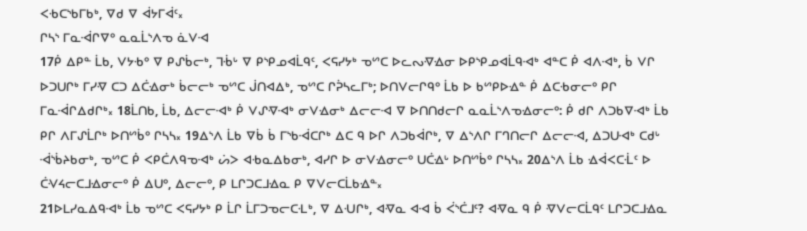ᐸᑾᑕᔅᑲᒥᑲᒃ, ᐁᑯ ᐁ ᐋᔭᒥᐋᑦ᙮
ᒋᓴᔅ ᒥᓇᐙᒋᐁᐤ ᓇᓇᒫᔅᐱᓀ ᓈᐯᐗ
17ᑮ ᐃᑭᓐ ᒫᑲ, ᐯᔭᑾᐤ ᐁ ᑭᔑᑳᓕᒃ, ᒣᒀᒡ ᐁ ᑭᔅᑭᓄᐊᒫᑫᑦ, ᐸᕋᓯᔭᒃ ᓀᔥᑕ ᐅᓚᔓᐌᐎᓂ ᐅᑭᔅᑭᓄᐊᒫᑫᐗᒃ ᐊᓐᑕ ᑮ ᐊᐱᐗᒃ, ᑳ ᐯᒋ ᐅᑐᑌᒋᒃ ᒥᓯᐌ ᑕᑐ ᐃᑖᐎᓂᒃ ᑳᓕᓕᒃ ᓀᔥᑕ ᒎᑎᐊᐃᒃ, ᓀᔥᑕ ᒋᕉᓴᓚᒥᒃ; ᐅᑎᐯᓕᒋᑫᐤ ᒫᑲ ᐅ ᑲᔥᑭᐅᐎᓐ ᑮ ᐃᑕᑾᓂᓕᐤ ᑭᒋ ᒥᓇᐙᒋᐃᑯᒋᒃ᙮ 18ᒫᑎᑲ, ᒫᑲ, ᐃᓕᓕᐗᒃ ᑮ ᐯᔑᐌᐗᒃ ᓂᐯᐎᓂᒃ ᐃᓕᓕᐗ ᐁ ᐅᑎᑎᑯᓕᒋ ᓇᓇᒫᔅᐱᓀᐎᓂᓕᐤ: ᑮ ᑯᒋ ᐱᑐᑲᐁᐗᒃ ᒫᑲ ᑭᒋ ᐱᒥᔑᒫᒋᒃ ᐅᑎᔥᑳᐤ ᒋᓴᓴ᙮ 19ᐃᔅᐱ ᒫᑲ ᐁᑳ ᑳ ᒥᔅᑲᐙᑕᒋᒃ ᐃᑕ ᑫ ᐅᒋ ᐱᑐᑲᐋᒋᒃ, ᐁ ᐃᔅᐱᒋ ᒥᒉᑎᓕᒋ ᐃᓕᓕᐗ, ᐃᑐᑌᐗᒃ ᑕᑯᒡ ᐙᔅᑳᔨᑲᓂᒃ, ᓀᔥᑕ ᑮ ᐸᑭᑖᐱᑫᓀᐗᒃ ᔖᐳ ᐊᑾᓇᐃᑲᓂᒃ, ᐊᓯᒋ ᐅ ᓂᐯᐎᓂᓕᐤ ᑌᑖᐎᒡ ᐅᑎᔥᑳᐤ ᒋᓴᓴ᙮ 20ᐃᔅᐱ ᒫᑲ ᐎᐋᐸᑕᒸᑦ ᐅ ᑖᐺᔦᓕᑕᒧᐎᓂᓕᐤ ᑮ ᐃᑌᐤ, ᐃᓕᓕᐤ, ᑭ ᒪᒋᑐᑕᒧᐎᓇ ᑭ ᐁᐯᓕᑕᒫᑲᐎᓐ᙮
21ᐅᒪᓯᓇᐃᑫᐗᒃ ᒫᑲ ᓀᔥᑕ ᐸᕋᓯᔭᒃ ᑭ ᒫᒋ ᒫᒥᑐᓀᓕᑕᒶᒃ, ᐁ ᐃᑗᒋᒃ, ᐊᐌᓇ ᐊᐗ ᑳ ᐹᔅᑖᒧᑦ? ᐊᐌᓇ ᑫ ᑮ ᐌᐯᓕᑕᒫᑫᑦ ᒪᒋᑐᑕᒧᐎᓇ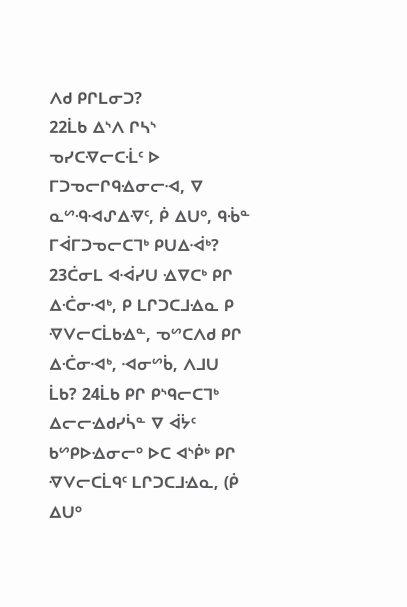ᐱᑯ ᑭᒋᒪᓂᑐ?
22ᒫᑲ ᐃᔅᐱ ᒋᓴᔅ ᓀᓯᑕᐌᓕᑕᒸᑦ ᐅ ᒥᑐᓀᓕᒋᑫᐎᓂᓕᐗ, ᐁ ᓇᔥᑴᐗᔑᐃᐌᑦ, ᑮ ᐃᑌᐤ, ᑫᒀᓐ ᒥᐋᒥᑐᓀᓕᑕᒣᒃ ᑭᑌᐃᐙᒃ? 23ᑖᓂᒪ ᐊᐙᓯᑌ ᐎᐁᑕᒃ ᑭᒋ ᐃᑣᓂᐗᒃ, ᑭ ᒪᒋᑐᑕᒧᐎᓇ ᑭ ᐌᐯᓕᑕᒫᑲᐎᓐ, ᓀᔥᑕᐱᑯ ᑭᒋ ᐃᑣᓂᐗᒃ, ᐗᓂᔥᑳ, ᐱᒧᑌ ᒫᑲ? 24ᒫᑲ ᑭᒋ ᑭᔅᑫᓕᑕᒣᒃ ᐃᓕᓕᐎᑯᓯᓵᓐ ᐁ ᐋᔮᑦ ᑲᔥᑭᐅᐎᓂᓕᐤ ᐅᑕ ᐊᔅᑮᒃ ᑭᒋ ᐌᐯᓕᑕᒫᑫᑦ ᒪᒋᑐᑕᒧᐎᓇ, (ᑮ ᐃᑌᐤ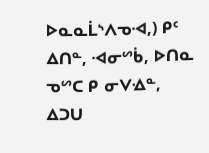ᐅᓇᓇᒫᔅᐱᓀᐗ,) ᑭᑦ ᐃᑎᓐ, ᐗᓂᔥᑳ, ᐅᑎᓇ ᓀᔥᑕ ᑭ ᓂᐯᐎᓐ, ᐃᑐᑌ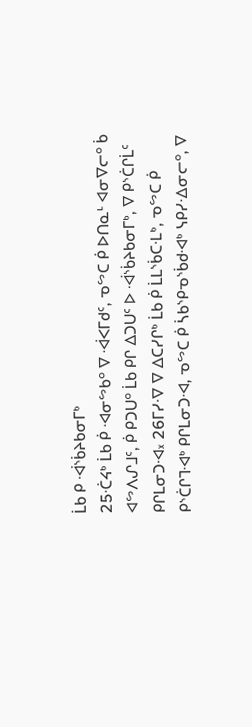ᒫᑲ ᑭ ᐙᔅᑳᔨᑲᓂᒥᒃ
25ᑣᔦᒃ ᒫᑲ ᑮ ᐗᓂᔥᑲᐤ ᐁ ᐙᐸᒥᑯᑦ, ᓀᔥᑕ ᑮ ᐅᑎᓇᒻ ᐊᓂᐁᓕᐤ ᑳ ᐊᔥᐱᔑᒧᑦ, ᑮ ᑭᑐᑌᐤ ᒫᑲ ᑭᒋ ᐃᑐᑌᑦ ᐅ ᐙᔅᑳᔨᑲᓂᒥᒃ, ᐁ ᑭᔅᑖᒋᒫᑦ ᑭᒋᒪᓂᑐᐗ᙮ 26ᒥᓯᐌ ᐁ ᐃᑕᓯᒋᒃ ᒫᑲ ᑮ ᒫᒪᔅᑳᑕᒶᒃ, ᓀᔥᑕ ᑮ ᑭᔅᑖᒋᒣᐗᒃ ᑭᒋᒪᓂᑐᐗ, ᓀᔥᑕ ᑮ ᓵᑲᔅᑭᓀᔅᑳᑯᐗᒃ ᓭᑭᓯᐎᓂᓕᐤ, ᐁ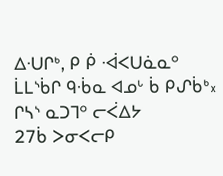ᐃᑗᒋᒃ, ᑭ ᑮ ᐙᐸᑌᓈᓇᐤ ᒫᒪᔅᑳᒋ ᑫᒀᓇ ᐊᓄᒡ ᑳ ᑭᔑᑳᒃ᙮
ᒋᓴᔅ ᓇᑐᒣᐤ ᓕᐹᐃᔭ
27ᑳ ᐳᓂᐸᓕᑭ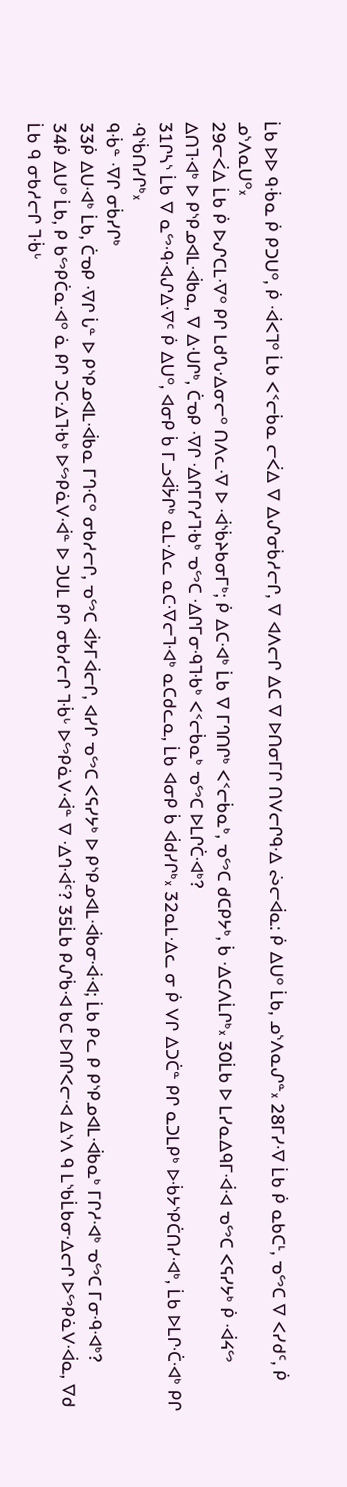ᒫᑲ ᐅᐅ ᑫᒀᓇ ᑮ ᑭᑐᑌᐤ, ᑮ ᐙᐸᒣᐤ ᒫᑲ ᐸᑉᓕᑳᓇ ᓕᐹᐃ ᐁ ᐃᔑᓂᑳᓱᓕᒋ, ᐁ ᐊᐱᓕᒋ ᐃᑕ ᐁ ᐅᑎᓂᒥᒋ ᑎᐯᓕᒋᑫᐎ ᔔᓕᐋᓇ: ᑮ ᐃᑌᐤ ᒫᑲ, ᓄᔅᐱᓇᔑᓐ᙮ 28ᒥᓯᐌ ᒫᑲ ᑮ ᓇᑲᑕᒻ, ᓀᔥᑕ ᐁ ᐸᓯᑯᑦ, ᑮ ᓄᔅᐱᓇᑌᐤ᙮
29ᓕᐹᐃ ᒫᑲ ᑮ ᐅᔑᑕᒪᐌᐤ ᑭᒋ ᒪᑯᔐᐎᓂᓕᐤ ᑎᐱᓚᐌ ᐅ ᐙᔅᑳᔨᑲᓂᒥᒃ; ᑮ ᐃᑕᐗᒃ ᒫᑲ ᐁ ᒥᒉᑎᒋᒃ ᐸᑉᓕᑳᓇᒃ, ᓀᔥᑕ ᑯᑕᑭᔭᒃ, ᑳ ᐎᑕᐱᒫᒋᒃ᙮ 30ᒫᑲ ᐅ ᒪᓯᓇᐃᑫᒥᐙᐗ ᓀᔥᑕ ᐸᕋᓯᔭᒃ ᑮ ᐙᔦᔥ ᐃᑎᒣᐗᒃ ᐅ ᑭᔅᑭᓄᐊᒪᐙᑲᓇ, ᐁ ᐃᑗᒋᒃ, ᑖᓀᑭ ᐌᒋ ᐎᒋᒥᒋᓱᒣᑾᒃ ᓀᔥᑕ ᐎᒋᒥᓂᑴᒣᑾᒃ ᐸᑉᓕᑳᓇᒃ ᓀᔥᑕ ᐅᒪᒋᑖᐗᒃ?
31ᒋᓴᔅ ᒫᑲ ᐁ ᓇᔥᑴᐗᔑᐃᐌᑦ ᑮ ᐃᑌᐤ, ᐊᓂᑭ ᑳ ᒥᓗᐋᔮᒋᒃ ᓇᒪᐎᓚ ᓇᑕᐌᓕᒣᐗᒃ ᓇᑕᑯᓚᓇ, ᒫᑲ ᐊᓂᑭ ᑳ ᐋᑯᓯᒋᒃ᙮ 32ᓇᒪᐎᓚ ᓂ ᑮ ᐯᒋ ᐃᑐᑖᓐ ᑭᒋ ᓇᑐᒪᑭᒃ ᐅᒀᔭᔅᑭᑖᑎᓯᐗᒃ, ᒫᑲ ᐅᒪᒋᑣᐗᒃ ᑭᒋ ᑴᔅᑳᑎᓯᒋᒃ᙮
ᑫᒀᓐ ᐌᒋ ᓂᑳᓯᒋᒃ
33ᑮ ᐃᑌᐗᒃ ᒫᑲ, ᑖᓀᑭ ᐌᒋ ᒑᓐ ᐅ ᑭᔅᑭᓄᐊᒪᐙᑲᓇ ᒥᒉᑡᐤ ᓂᑲᓱᓕᒋ, ᓀᔥᑕ ᐋᔭᒥᐋᓕᒋ, ᐊᓯᒋ ᓀᔥᑕ ᐸᕋᓯᔭᒃ ᐅ ᑭᔅᑭᓄᐊᒪᐙᑲᓂᐙᐗ; ᒫᑲ ᑭᓚ ᑭ ᑭᔅᑭᓄᐊᒪᐙᑲᓇᒃ ᒥᒋᓱᐗᒃ ᓀᔥᑕ ᒥᓂᑴᐗᒃ?
34ᑮ ᐃᑌᐤ ᒫᑲ, ᑭ ᑲᔥᑭᑖᓇᐗᐤ ᓈ ᑭᒋ ᑐᑕᐎᒣᑾᒃ ᐅᔥᑭᓈᐯᐙᓐ ᐅ ᑐᑌᒪ ᑭᒋ ᓂᑲᓱᓕᒋ ᒣᒀᒡ ᐅᔥᑭᓈᐯᐙᓐ ᐁ ᐎᒉᐙᑦ? 35ᒫᑲ ᑭᔑᑳᐗ ᑲᑕ ᐅᑎᒋᐸᓕᐗ ᐃᔅᐱ ᑫ ᒪᔅᑲᒫᑲᓂᐎᓕᒋ ᐅᔥᑭᓈᐯᐙᓇ, ᐁᑯ ᒫᑲ ᑫ ᓂᑲᓱᓕᒋ ᒣᒀᒡ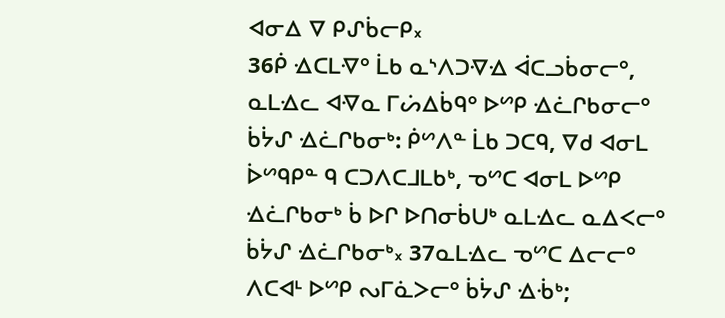ᐊᓂᐃ ᐁ ᑭᔑᑳᓕᑭ᙮
36ᑮ ᐎᑕᒪᐌᐤ ᒫᑲ ᓇᔅᐱᑐᐌᐎ ᐋᑕᓗᑳᓂᓕᐤ, ᓇᒪᐎᓚ ᐊᐌᓇ ᒥᔖᐃᑳᑫᐤ ᐅᔥᑭ ᐎᓛᒋᑲᓂᓕᐤ ᑳᔮᔑ ᐎᓛᒋᑲᓂᒃ: ᑮᔥᐱᓐ ᒫᑲ ᑐᑕᑫ, ᐁᑯ ᐊᓂᒪ ᐆᔥᑫᑭᓐ ᑫ ᑕᑐᐱᑕᒧᒪᑲᒃ, ᓀᔥᑕ ᐊᓂᒪ ᐅᔥᑭ ᐎᓛᒋᑲᓂᒃ ᑳ ᐅᒋ ᐅᑎᓂᑳᑌᒃ ᓇᒪᐎᓚ ᓇᐃᐸᓕᐤ ᑳᔮᔑ ᐎᓛᒋᑲᓂᒃ᙮ 37ᓇᒪᐎᓚ ᓀᔥᑕ ᐃᓕᓕᐤ ᐱᑕᐊᒻ ᐅᔥᑭ ᔓᒥᓈᐳᓕᐤ ᑳᔮᔑ ᐎᒀᒃ;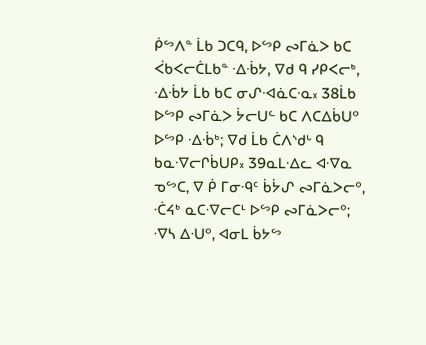ᑮᔥᐱᓐ ᒫᑲ ᑐᑕᑫ, ᐅᔥᑭ ᔓᒥᓈᐳ ᑲᑕ ᐹᑲᐸᓕᑖᒪᑲᓐ ᐎᒀᔭ, ᐁᑯ ᑫ ᓯᑭᐸᓕᒃ, ᐎᒀᔭ ᒫᑲ ᑲᑕ ᓂᔑᐗᓈᑕᓋ᙮ 38ᒫᑲ ᐅᔥᑭ ᔓᒥᓈᐳ ᔮᓕᑌᓪ ᑲᑕ ᐱᑕᐃᑳᑌᐤ ᐅᔥᑭ ᐎᒀᒃ; ᐁᑯ ᒫᑲ ᑖᐱᔅᑯᒡ ᑫ ᑲᓇᐌᓕᒋᑳᑌᑭ᙮ 39ᓇᒪᐎᓚ ᐊᐌᓇ ᓀᔥᑕ, ᐁ ᑮ ᒥᓂᑴᑦ ᑳᔮᔑ ᔓᒥᓈᐳᓕᐤ, ᑣᔦᒃ ᓇᑕᐌᓕᑕᒻ ᐅᔥᑭ ᔓᒥᓈᐳᓕᐤ; ᐌᓴ ᐃᑗᐤ, ᐊᓂᒪ ᑳᔭᔥ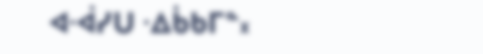ᐊᐙᓯᑌ ᐎᑳᑲᒥᓐ᙮